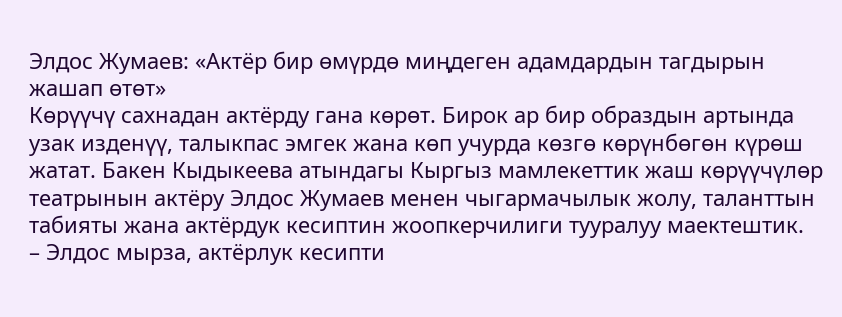Элдос Жумаев: «Актёр бир өмүрдө миңдеген адамдардын тагдырын жашап өтөт»
Көрүүчү сахнадан актёрду гана көрөт. Бирок ар бир образдын артында узак изденүү, талыкпас эмгек жана көп учурда көзгө көрүнбөгөн күрөш жатат. Бакен Кыдыкеева атындагы Кыргыз мамлекеттик жаш көрүүчүлөр театрынын актёру Элдос Жумаев менен чыгармачылык жолу, таланттын табияты жана актёрдук кесиптин жоопкерчилиги тууралуу маектештик.
– Элдос мырза, актёрлук кесипти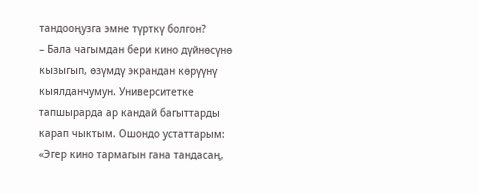тандооңузга эмне түрткү болгон?
– Бала чагымдан бери кино дүйнөсүнө кызыгып, өзүмдү экрандан көрүүнү кыялданчумун. Университетке тапшырарда ар кандай багыттарды карап чыктым. Ошондо устаттарым: «Эгер кино тармагын гана тандасаң,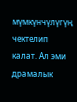мүмкүнчүлүгүң чектелип калат. Ал эми драмалык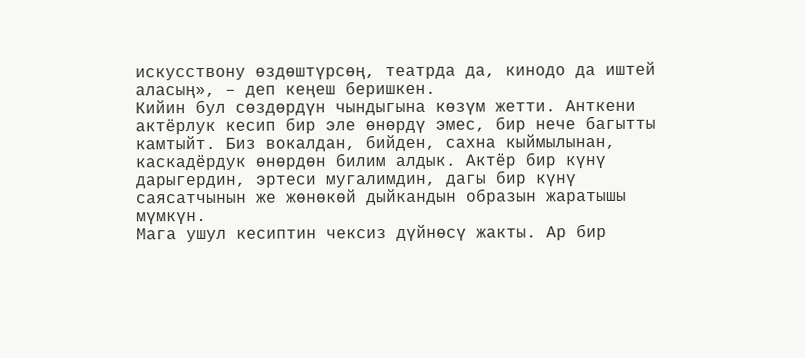искусствону өздөштүрсөң, театрда да, кинодо да иштей аласың», – деп кеңеш беришкен.
Кийин бул сөздөрдүн чындыгына көзүм жетти. Анткени актёрлук кесип бир эле өнөрдү эмес, бир нече багытты камтыйт. Биз вокалдан, бийден, сахна кыймылынан, каскадёрдук өнөрдөн билим алдык. Актёр бир күнү дарыгердин, эртеси мугалимдин, дагы бир күнү саясатчынын же жөнөкөй дыйкандын образын жаратышы мүмкүн.
Мага ушул кесиптин чексиз дүйнөсү жакты. Ар бир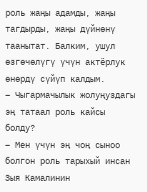роль жаңы адамды, жаңы тагдырды, жаңы дүйнөнү таанытат. Балким, ушул өзгөчөлүгү үчүн актёрлук өнөрдү сүйүп калдым.
– Чыгармачылык жолуңуздагы эң татаал роль кайсы болду?
– Мен үчүн эң чоң сыноо болгон роль тарыхый инсан Зыя Камалинин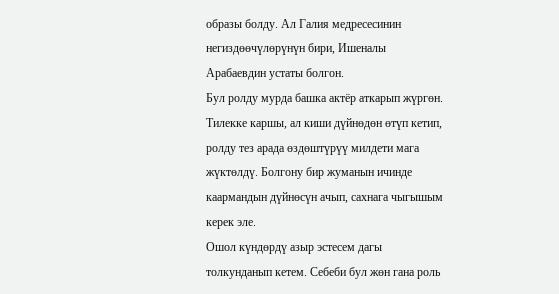образы болду. Ал Галия медресесинин негиздөөчүлөрүнүн бири, Ишеналы Арабаевдин устаты болгон.
Бул ролду мурда башка актёр аткарып жүргөн. Тилекке каршы, ал киши дүйнөдөн өтүп кетип, ролду тез арада өздөштүрүү милдети мага жүктөлдү. Болгону бир жуманын ичинде каармандын дүйнөсүн ачып, сахнага чыгышым керек эле.
Ошол күндөрдү азыр эстесем дагы толкунданып кетем. Себеби бул жөн гана роль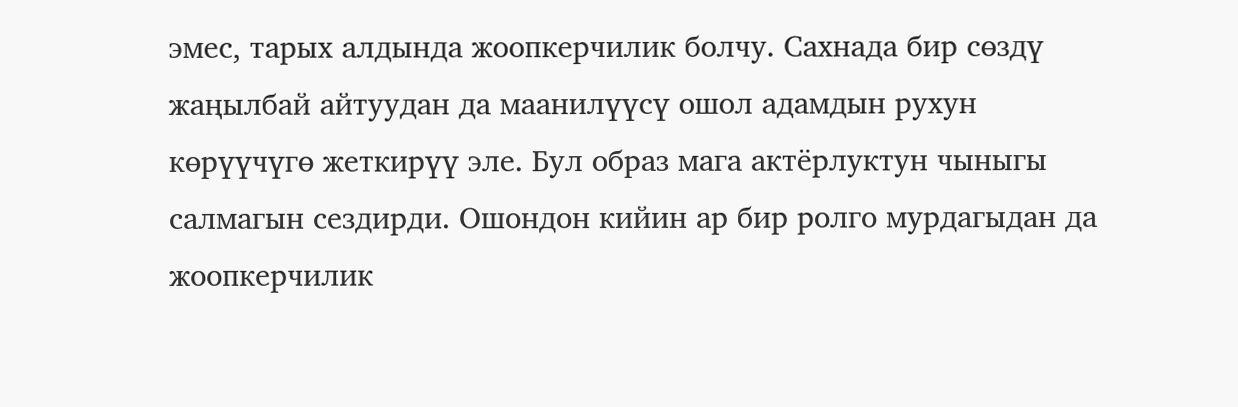эмес, тарых алдында жоопкерчилик болчу. Сахнада бир сөздү жаңылбай айтуудан да маанилүүсү ошол адамдын рухун көрүүчүгө жеткирүү эле. Бул образ мага актёрлуктун чыныгы салмагын сездирди. Ошондон кийин ар бир ролго мурдагыдан да жоопкерчилик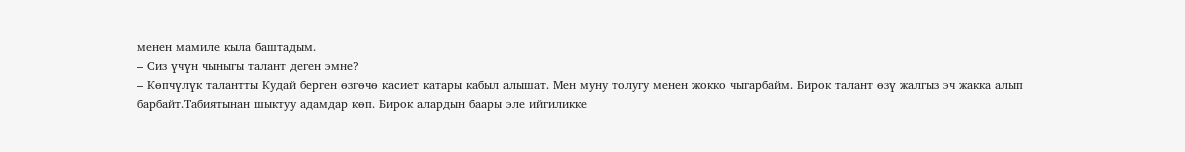менен мамиле кыла баштадым.
– Сиз үчүн чыныгы талант деген эмне?
– Көпчүлүк талантты Кудай берген өзгөчө касиет катары кабыл алышат. Мен муну толугу менен жокко чыгарбайм. Бирок талант өзү жалгыз эч жакка алып барбайт.Табиятынан шыктуу адамдар көп. Бирок алардын баары эле ийгиликке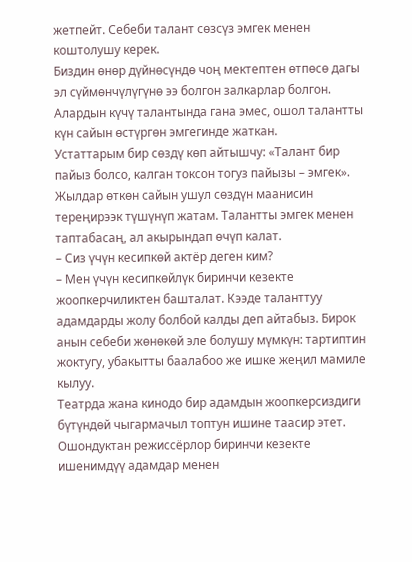жетпейт. Себеби талант сөзсүз эмгек менен коштолушу керек.
Биздин өнөр дүйнөсүндө чоң мектептен өтпөсө дагы эл сүймөнчүлүгүнө ээ болгон залкарлар болгон. Алардын күчү талантында гана эмес, ошол талантты күн сайын өстүргөн эмгегинде жаткан.
Устаттарым бир сөздү көп айтышчу: «Талант бир пайыз болсо, калган токсон тогуз пайызы – эмгек». Жылдар өткөн сайын ушул сөздүн маанисин тереңирээк түшүнүп жатам. Талантты эмгек менен таптабасаң, ал акырындап өчүп калат.
– Сиз үчүн кесипкөй актёр деген ким?
– Мен үчүн кесипкөйлүк биринчи кезекте жоопкерчиликтен башталат. Кээде таланттуу адамдарды жолу болбой калды деп айтабыз. Бирок анын себеби жөнөкөй эле болушу мүмкүн: тартиптин жоктугу, убакытты баалабоо же ишке жеңил мамиле кылуу.
Театрда жана кинодо бир адамдын жоопкерсиздиги бүтүндөй чыгармачыл топтун ишине таасир этет. Ошондуктан режиссёрлор биринчи кезекте ишенимдүү адамдар менен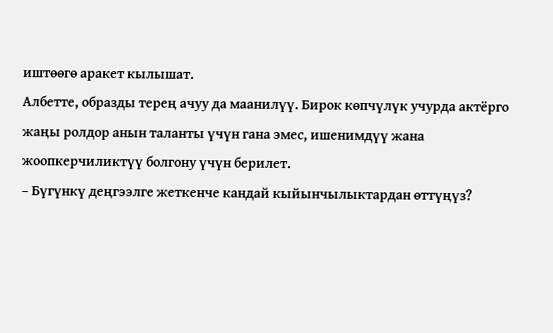иштөөгө аракет кылышат.
Албетте, образды терең ачуу да маанилүү. Бирок көпчүлүк учурда актёрго жаңы ролдор анын таланты үчүн гана эмес, ишенимдүү жана жоопкерчиликтүү болгону үчүн берилет.
– Бүгүнкү деңгээлге жеткенче кандай кыйынчылыктардан өттүңүз?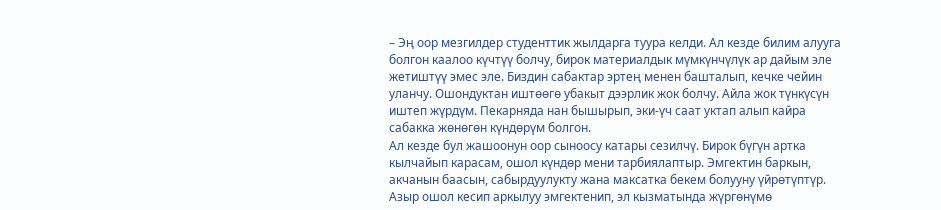– Эң оор мезгилдер студенттик жылдарга туура келди. Ал кезде билим алууга болгон каалоо күчтүү болчу, бирок материалдык мүмкүнчүлүк ар дайым эле жетиштүү эмес эле. Биздин сабактар эртең менен башталып, кечке чейин уланчу. Ошондуктан иштөөгө убакыт дээрлик жок болчу. Айла жок түнкүсүн иштеп жүрдүм. Пекарняда нан бышырып, эки-үч саат уктап алып кайра сабакка жөнөгөн күндөрүм болгон.
Ал кезде бул жашоонун оор сыноосу катары сезилчү. Бирок бүгүн артка кылчайып карасам, ошол күндөр мени тарбиялаптыр. Эмгектин баркын, акчанын баасын, сабырдуулукту жана максатка бекем болууну үйрөтүптүр.
Азыр ошол кесип аркылуу эмгектенип, эл кызматында жүргөнүмө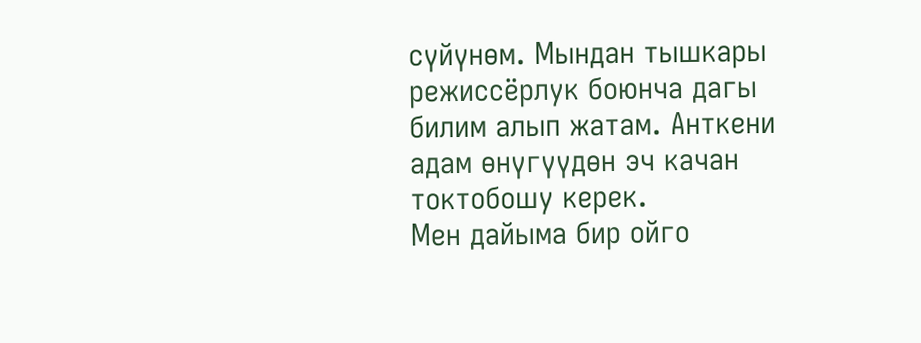сүйүнөм. Мындан тышкары режиссёрлук боюнча дагы билим алып жатам. Анткени адам өнүгүүдөн эч качан токтобошу керек.
Мен дайыма бир ойго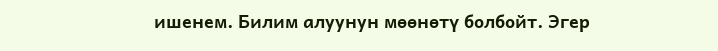ишенем. Билим алуунун мөөнөтү болбойт. Эгер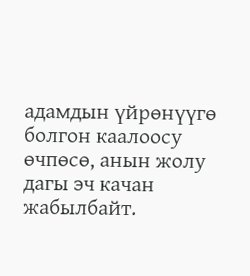адамдын үйрөнүүгө болгон каалоосу өчпөсө, анын жолу дагы эч качан жабылбайт.